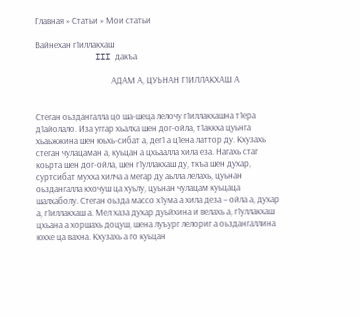Главная » Статьи » Мои статьи

Вайнехан г1иллакхаш
            III дакъа

                                      АДАМ А, ЦУЬНАН Г1ИЛЛАКХАШ А


Стеган оьздангалла цо ша-шеца лелочу г1иллакхашна т1ера д1айолало. Иза уггар хьалха шен дог-ойла, т1аккха цуьнга хьаьжжина шен юьхь-сибат а, дег1 а ц1ена латтор ду. Кхузахь стеган чулацаман а, куьцан а цхьаалла хила еза. Нагахь стаг коьрта шен дог-ойла, шен г1уллакхаш ду, ткъа шен духар, суртсибат мухха хилча а мегар ду аьлла лелахь, цуьнан оьздангалла кхочуш ца хуьлу, цуьнан чулацам куьцаца шалхаболу. Стеган оьзда массо х1ума а хила деза – ойла а, духар а, г1иллакхаш а. Мел хаза духар дуьйхина и велахь а, г1уллакхаш цхьана а хоршахь доцуш, шена луъург лелориг а оьздангаллина юххе ца вахна. Кхузахь а го куьцан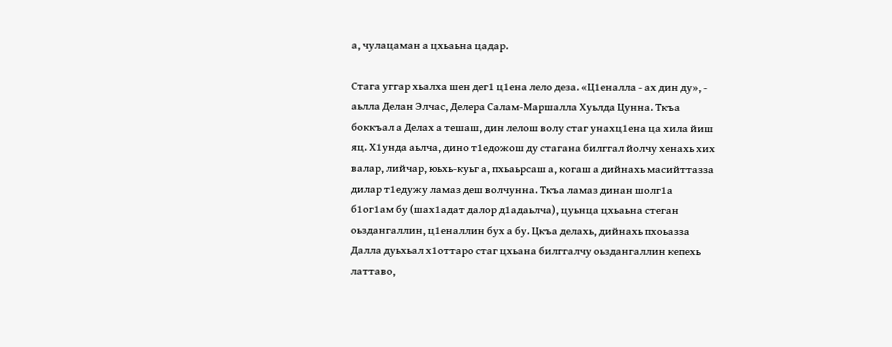а, чулацаман а цхьаьна цадар.

Стага уггар хьалха шен дег1 ц1ена лело деза. «Ц1еналла - ах дин ду», - аьлла Делан Элчас, Делера Салам-Маршалла Хуьлда Цунна. Ткъа боккъал а Делах а тешаш, дин лелош волу стаг унахц1ена ца хила йиш яц. Х1унда аьлча, дино т1едожош ду стагана билггал йолчу хенахь хих валар, лийчар, юьхь-куьг а, пхьаьрсаш а, когаш а дийнахь масийттазза дилар т1едужу ламаз деш волчунна. Ткъа ламаз динан шолг1а б1ог1ам бу (шах1адат далор д1адаьлча), цуьнца цхьаьна стеган оьздангаллин, ц1еналлин бух а бу. Цкъа делахь, дийнахь пхоьазза Далла дуьхьал х1оттаро стаг цхьана билггалчу оьздангаллин кепехь латтаво,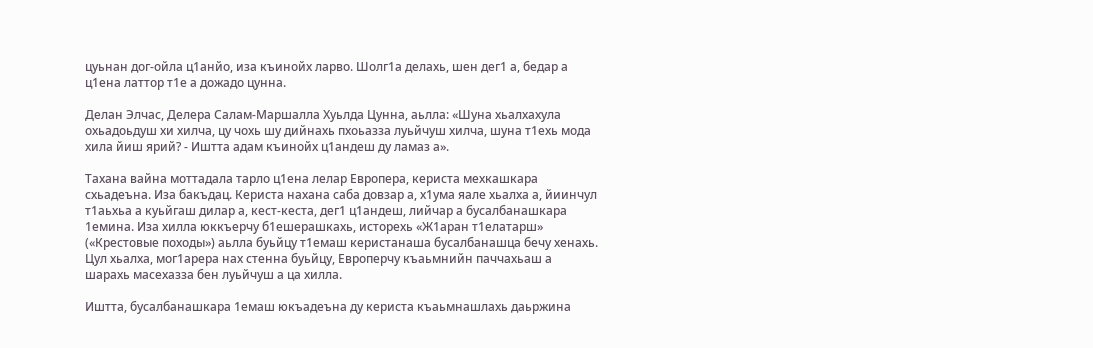цуьнан дог-ойла ц1анйо, иза къинойх ларво. Шолг1а делахь, шен дег1 а, бедар а ц1ена латтор т1е а дожадо цунна.

Делан Элчас, Делера Салам-Маршалла Хуьлда Цунна, аьлла: «Шуна хьалхахула охьадоьдуш хи хилча, цу чохь шу дийнахь пхоьазза луьйчуш хилча, шуна т1ехь мода хила йиш ярий? - Иштта адам къинойх ц1андеш ду ламаз а».

Тахана вайна моттадала тарло ц1ена лелар Европера, кериста мехкашкара схьадеъна. Иза бакъдац. Кериста нахана саба довзар а, х1ума яале хьалха а, йиинчул т1аьхьа а куьйгаш дилар а, кест-кеста, дег1 ц1андеш, лийчар а бусалбанашкара 1емина. Иза хилла юккъерчу б1ешерашкахь, исторехь «Ж1аран т1елатарш» («Крестовые походы») аьлла буьйцу т1емаш керистанаша бусалбанашца бечу хенахь. Цул хьалха, мог1арера нах стенна буьйцу, Европерчу къаьмнийн паччахьаш а шарахь масехазза бен луьйчуш а ца хилла.

Иштта, бусалбанашкара 1емаш юкъадеъна ду кериста къаьмнашлахь даьржина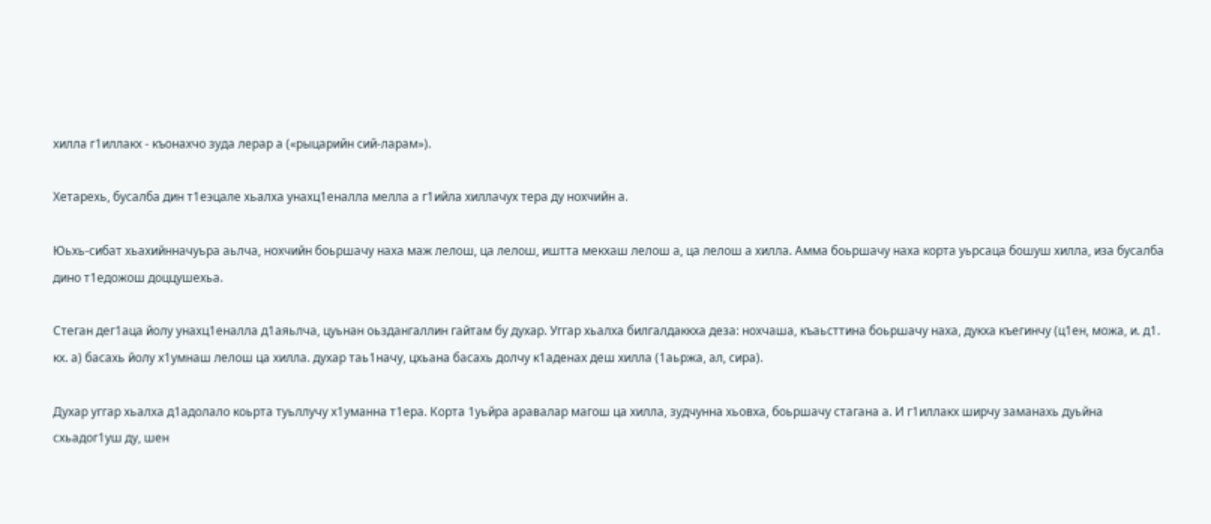хилла г1иллакх - къонахчо зуда лерар а («рыцарийн сий-ларам»).

Хетарехь, бусалба дин т1еэцале хьалха унахц1еналла мелла а г1ийла хиллачух тера ду нохчийн а.

Юьхь-сибат хьахийнначуьра аьлча, нохчийн боьршачу наха маж лелош, ца лелош, иштта мекхаш лелош а, ца лелош а хилла. Амма боьршачу наха корта уьрсаца бошуш хилла, иза бусалба дино т1едожош доццушехьа.

Стеган дег1аца йолу унахц1еналла д1аяьлча, цуьнан оьздангаллин гайтам бу духар. Уггар хьалха билгалдаккха деза: нохчаша, къаьсттина боьршачу наха, дукха къегинчу (ц1ен, можа, и. д1. кх. а) басахь йолу х1умнаш лелош ца хилла. духар таь1начу, цхьана басахь долчу к1аденах деш хилла (1аьржа, ал, сира).

Духар уггар хьалха д1адолало коьрта туьллучу х1уманна т1ера. Корта 1уьйра аравалар магош ца хилла, зудчунна хьовха, боьршачу стагана а. И г1иллакх ширчу заманахь дуьйна схьадог1уш ду, шен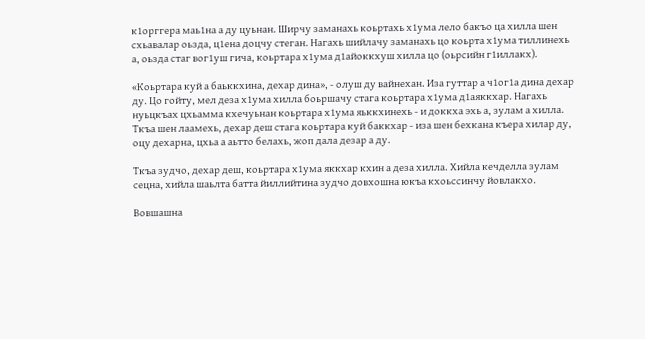к1орггера маь1на а ду цуьнан. Ширчу заманахь коьртахь х1ума лело бакъо ца хилла шен схьавалар оьзда, ц1ена доцчу стеган. Нагахь шийлачу заманахь цо коьрта х1ума тиллинехь а, оьзда стаг вог1уш гича, коьртара х1ума д1айоккхуш хилла цо (оьрсийн г1иллакх).

«Коьртара куй а баьккхина, дехар дина», - олуш ду вайнехан. Иза гуттар а ч1ог1а дина дехар ду. Цо гойту, мел деза х1ума хилла боьршачу стага коьртара х1ума д1аяккхар. Нагахь нуьцкъах цхьамма кхечуьнан коьртара х1ума яьккхинехь - и доккха эхь а, зулам а хилла. Ткъа шен лаамехь, дехар деш стага коьртара куй баккхар - иза шен бехкана къера хилар ду, оцу дехарна, цхьа а аьтто белахь, жоп дала дезар а ду.

Ткъа зудчо, дехар деш, коьртара х1ума яккхар кхин а деза хилла. Хийла кечделла зулам сецна, хийла шаьлта батта йиллийтина зудчо довхошна юкъа кхоьссинчу йовлакхо.

Вовшашна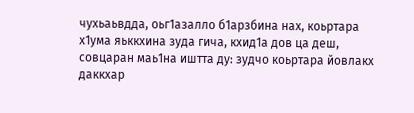чухьаьвдда, оьг1азалло б1арзбина нах, коьртара х1ума яьккхина зуда гича, кхид1а дов ца деш, совцаран маь1на иштта ду: зудчо коьртара йовлакх даккхар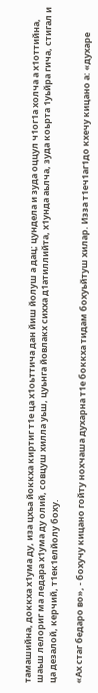тамашийна, доккха х1ума ду, иза цхьа йоккха киртиг т1е ца х1оьттича дан йиш йолуш а дац; цундела и зуда оццул ч1ог1а холча а х1оттийна, шаьш лелориг ма ледара х1ума ду олий, совцуш хилла уьш, цуьнга йовлакх сихха д1атиллийта, х1унда аьлча, зуда коьрта 1уьйра гича, стигал и ца дезалой, керчий, т1ек1елйолу боху.

«Ах стаг бедаро во», - бохучу кицано гойту нохчаша духарна т1е боккха тидам бохуьйтуш хилар. Изза т1еч1аг1до кхечу кицано а: «духаре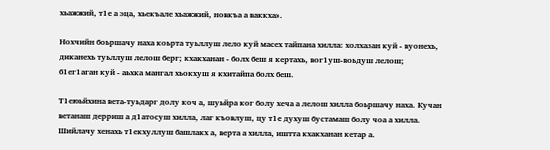хьажжий, т1е а эца, хьекъале хьажжий, новкъа а ваккха».

Нохчийн боьршачу наха коьрта туьллуш лело куй масех тайпана хилла: холхазан куй - вуонехь, диканехь туьллуш лелош берг; кхакханан - болх беш я кертахь, вог1уш-воьдуш лелош; б1ег1аган куй - аьхка мангал хьокхуш я кхитайпа болх беш.

Т1еюьйхина вета-туьдарг долу коч а, шуьйра ког болу хеча а лелош хилла боьршачу наха. Кучан ветанаш дерриш а д1атосуш хилла, лаг къовлуш, цу т1е духуш бустамаш болу чоа а хилла. Шийлачу хенахь т1екхуллуш башлакх а, верта а хилла, иштта кхакханан кетар а.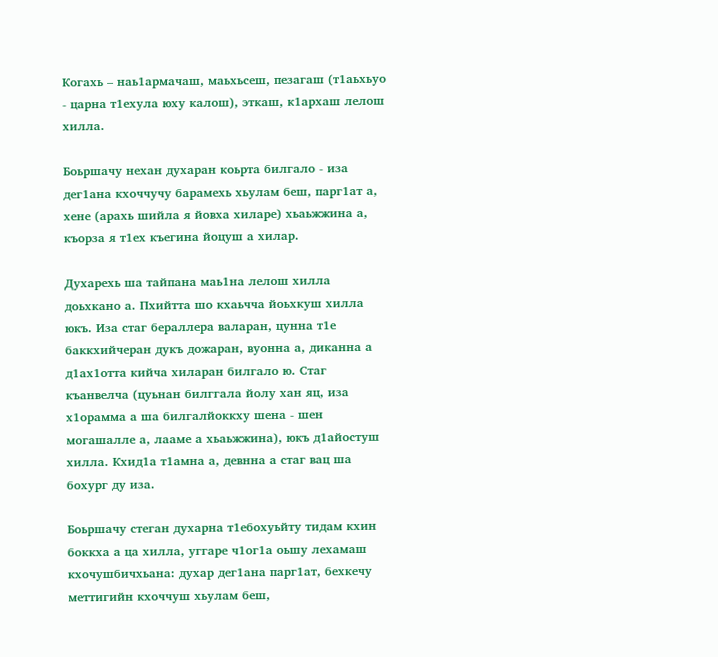Когахь – наь1армачаш, маьхьсеш, пезагаш (т1аьхьуо - царна т1ехула юху калош), эткаш, к1архаш лелош хилла.

Боьршачу нехан духаран коьрта билгало - иза дег1ана кхоччучу барамехь хьулам беш, парг1ат а, хене (арахь шийла я йовха хиларе) хьаьжжина а, къорза я т1ех къегина йоцуш а хилар.

Духарехь ша тайпана маь1на лелош хилла доьхкано а. Пхийтта шо кхаьчча йоьхкуш хилла юкъ. Иза стаг бераллера валаран, цунна т1е баккхийчеран дукъ дожаран, вуонна а, диканна а д1ах1отта кийча хиларан билгало ю. Стаг къанвелча (цуьнан билггала йолу хан яц, иза х1орамма а ша билгалйоккху шена - шен могашалле а, лааме а хьаьжжина), юкъ д1айостуш хилла. Кхид1а т1амна а, девнна а стаг вац ша бохург ду иза.

Боьршачу стеган духарна т1ебохуьйту тидам кхин боккха а ца хилла, уггаре ч1ог1а оьшу лехамаш кхочушбичхьана: духар дег1ана парг1ат, бехкечу меттигийн кхоччуш хьулам беш,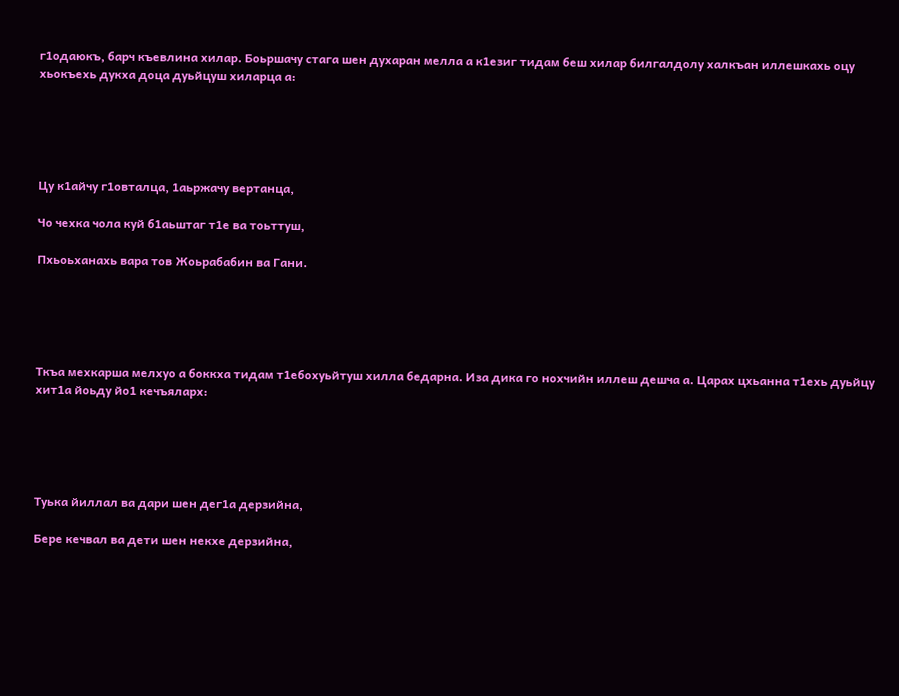г1одаюкъ, барч къевлина хилар. Боьршачу стага шен духаран мелла а к1езиг тидам беш хилар билгалдолу халкъан иллешкахь оцу хьокъехь дукха доца дуьйцуш хиларца а:





Цу к1айчу г1овталца, 1аьржачу вертанца,

Чо чехка чола куй б1аьштаг т1е ва тоьттуш,

Пхьоьханахь вара тов Жоьрабабин ва Гани.





Ткъа мехкарша мелхуо а боккха тидам т1ебохуьйтуш хилла бедарна. Иза дика го нохчийн иллеш дешча а. Царах цхьанна т1ехь дуьйцу хит1а йоьду йо1 кечъяларх:





Туька йиллал ва дари шен дег1а дерзийна,

Бере кечвал ва дети шен некхе дерзийна,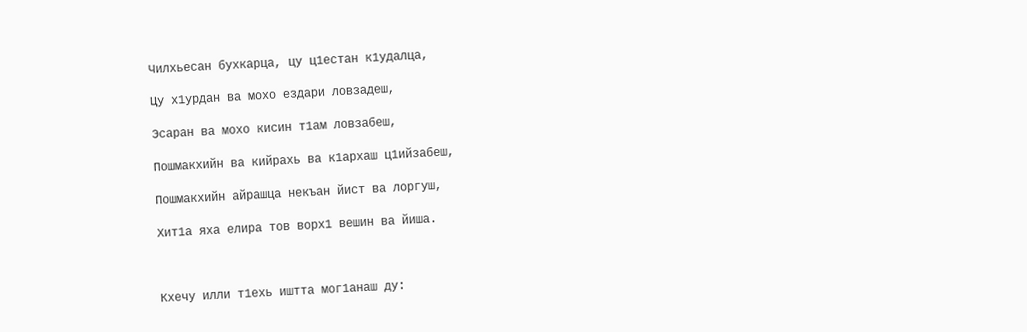Чилхьесан бухкарца, цу ц1естан к1удалца,

Цу х1урдан ва мохо ездари ловзадеш,

Эсаран ва мохо кисин т1ам ловзабеш,

Пошмакхийн ва кийрахь ва к1архаш ц1ийзабеш,

Пошмакхийн айрашца некъан йист ва лоргуш,

Хит1а яха елира тов ворх1 вешин ва йиша.



Кхечу илли т1ехь иштта мог1анаш ду: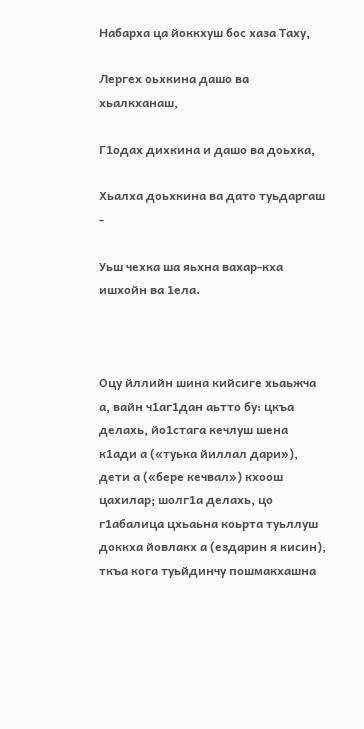Набарха ца йоккхуш бос хаза Таху,

Лергех оьхкина дашо ва хьалкханаш,

Г1одах дихкина и дашо ва доьхка,

Хьалха доьхкина ва дато туьдаргаш -

Уьш чехка ша яьхна вахар-кха ишхойн ва 1ела.



Оцу йллийн шина кийсиге хьаьжча а, вайн ч1аг1дан аьтто бу: цкъа делахь, йо1стага кечлуш шена к1ади а («туька йиллал дари»), дети а («бере кечвал») кхоош цахилар; шолг1а делахь, цо г1абалица цхьаьна коьрта туьллуш доккха йовлакх а (ездарин я кисин), ткъа кога туьйдинчу пошмакхашна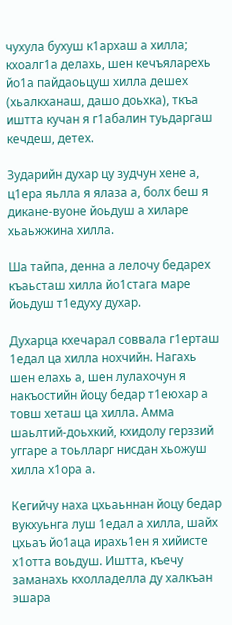чухула бухуш к1архаш а хилла; кхоалг1а делахь, шен кечъяларехь йо1а пайдаоьцуш хилла дешех (хьалкханаш, дашо доьхка), ткъа иштта кучан я г1абалин туьдаргаш кечдеш, детех.

Зударийн духар цу зудчун хене а, ц1ера яьлла я ялаза а, болх беш я дикане-вуоне йоьдуш а хиларе хьаьжжина хилла.

Ша тайпа, денна а лелочу бедарех къаьсташ хилла йо1стага маре йоьдуш т1едуху духар.

Духарца кхечарал соввала г1ерташ 1едал ца хилла нохчийн. Нагахь шен елахь а, шен лулахочун я накъостийн йоцу бедар т1еюхар а товш хеташ ца хилла. Амма шаьлтий-доьхкий, кхидолу герззий уггаре а тоьлларг нисдан хьожуш хилла х1ора а.

Кегийчу наха цхьаьннан йоцу бедар вукхуьнга луш 1едал а хилла, шайх цхьаъ йо1аца ирахь1ен я хийисте х1отта воьдуш. Иштта, къечу заманахь кхолладелла ду халкъан эшара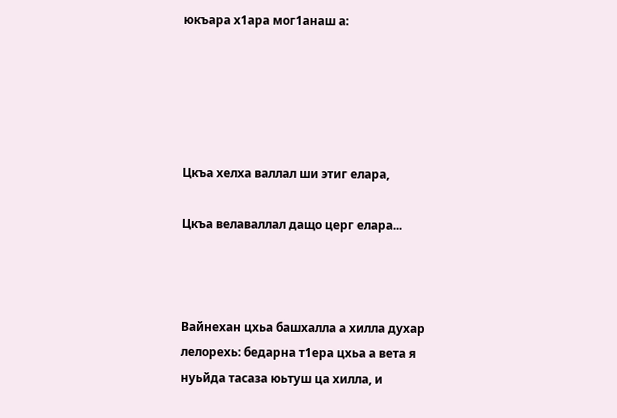юкъара х1ара мог1анаш а:





Цкъа хелха валлал ши этиг елара,

Цкъа велаваллал дащо церг елара...



Вайнехан цхьа башхалла а хилла духар лелорехь: бедарна т1ера цхьа а вета я нуьйда тасаза юьтуш ца хилла, и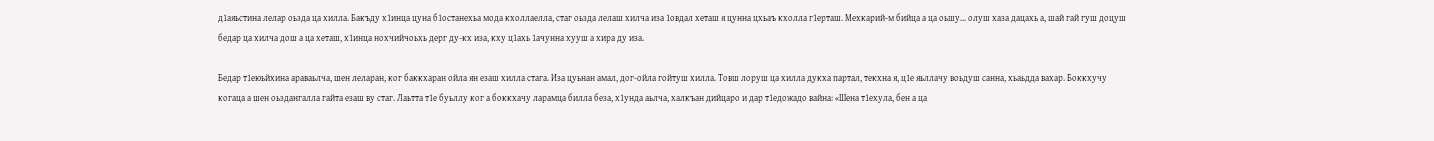д1аяьстина лелар оьзда ца хилла. Бакъду х1инца цуна б1останехьа мода кхоллаелла, стаг оьзда лелаш хилча иза 1овдал хеташ я цунна цхьаъ кхолла г1ерташ. Мехкарий-м бийца а ца оьшу… олуш хаза дацахь а, шай гай гуш доцуш бедар ца хилча дош а ца хеташ, х1инца нохчийчоьхь дерг ду-кх иза, кху ц1ахь 1ачунна хууш а хира ду иза.

Бедар т1еюьйхина араваьлча, шен леларан, ког баккхаран ойла ян езаш хилла стага. Иза цуьнан амал, дог-ойла гойтуш хилла. Товш лоруш ца хилла дукха партал, текхна я, ц1е яьллачу воьдуш санна, хьаьдда вахар. Боккхучу когаца а шен оьздангалла гайта езаш ву стаг. Лаьтта т1е буьллу ког а боккхачу ларамца билла беза, х1унда аьлча, халкъан дийцаро и дар т1едожадо вайна: «Шена т1ехула, бен а ца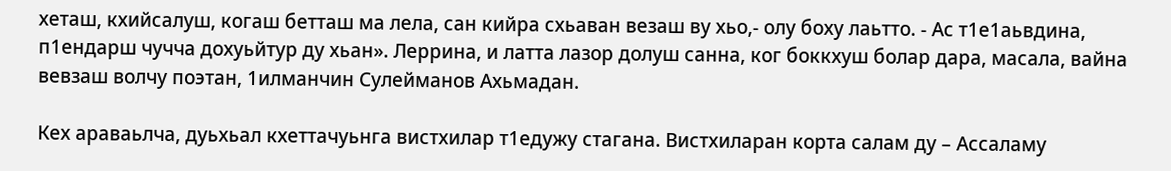хеташ, кхийсалуш, когаш бетташ ма лела, сан кийра схьаван везаш ву хьо,- олу боху лаьтто. - Ас т1е1аьвдина, п1ендарш чучча дохуьйтур ду хьан». Леррина, и латта лазор долуш санна, ког боккхуш болар дара, масала, вайна вевзаш волчу поэтан, 1илманчин Сулейманов Ахьмадан.

Кех араваьлча, дуьхьал кхеттачуьнга вистхилар т1едужу стагана. Вистхиларан корта салам ду – Ассаламу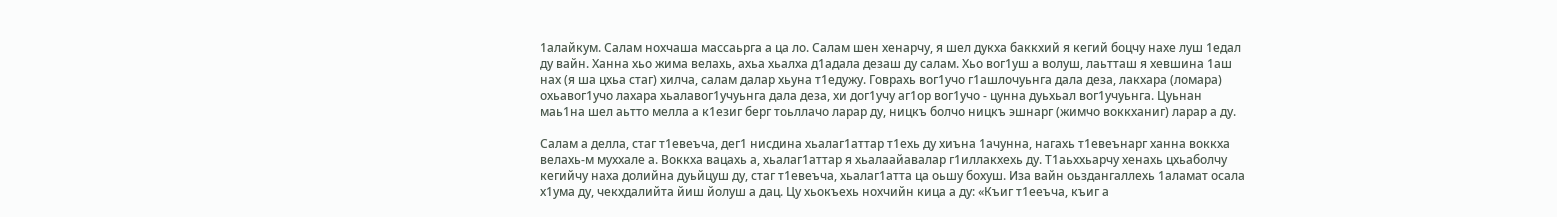1алайкум. Салам нохчаша массаьрга а ца ло. Салам шен хенарчу, я шел дукха баккхий я кегий боцчу нахе луш 1едал ду вайн. Ханна хьо жима велахь, ахьа хьалха д1адала дезаш ду салам. Хьо вог1уш а волуш, лаьтташ я хевшина 1аш нах (я ша цхьа стаг) хилча, салам далар хьуна т1едужу. Говрахь вог1учо г1ашлочуьнга дала деза, лакхара (ломара) охьавог1учо лахара хьалавог1учуьнга дала деза, хи дог1учу аг1ор вог1учо - цунна дуьхьал вог1учуьнга. Цуьнан маь1на шел аьтто мелла а к1езиг берг тоьллачо ларар ду, ницкъ болчо ницкъ эшнарг (жимчо воккханиг) ларар а ду.

Салам а делла, стаг т1евеъча, дег1 нисдина хьалаг1аттар т1ехь ду хиъна 1ачунна, нагахь т1евеънарг ханна воккха велахь-м муххале а. Воккха вацахь а, хьалаг1аттар я хьалаайавалар г1иллакхехь ду. Т1аьххьарчу хенахь цхьаболчу кегийчу наха долийна дуьйцуш ду, стаг т1евеъча, хьалаг1атта ца оьшу бохуш. Иза вайн оьздангаллехь 1аламат осала х1ума ду, чекхдалийта йиш йолуш а дац. Цу хьокъехь нохчийн кица а ду: «Къиг т1ееъча, къиг а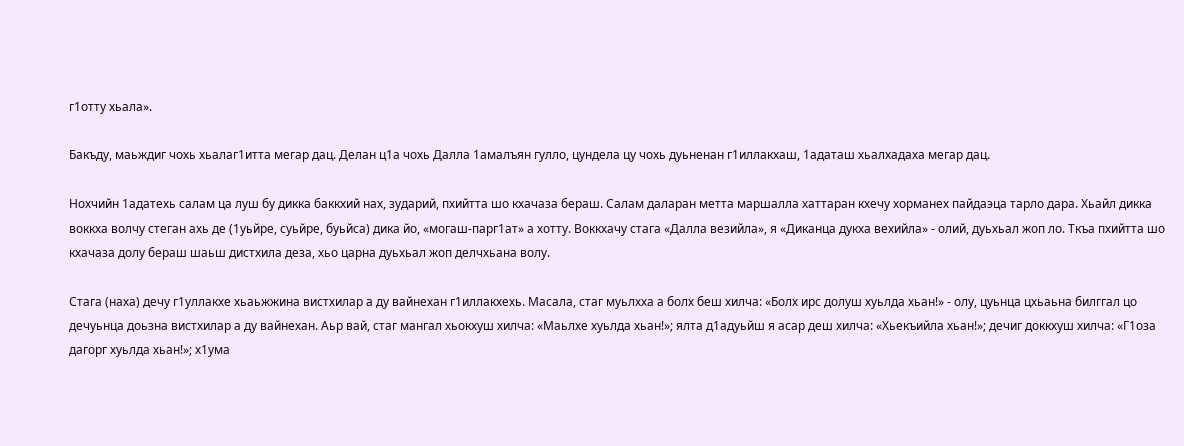г1отту хьала».

Бакъду, маьждиг чохь хьалаг1итта мегар дац. Делан ц1а чохь Далла 1амалъян гулло, цундела цу чохь дуьненан г1иллакхаш, 1адаташ хьалхадаха мегар дац.

Нохчийн 1адатехь салам ца луш бу дикка баккхий нах, зударий, пхийтта шо кхачаза бераш. Салам даларан метта маршалла хаттаран кхечу хорманех пайдаэца тарло дара. Хьайл дикка воккха волчу стеган ахь де (1уьйре, суьйре, буьйса) дика йо, «могаш-парг1ат» а хотту. Воккхачу стага «Далла везийла», я «Диканца дукха вехийла» - олий, дуьхьал жоп ло. Ткъа пхийтта шо кхачаза долу бераш шаьш дистхила деза, хьо царна дуьхьал жоп делчхьана волу.

Стага (наха) дечу г1уллакхе хьаьжжина вистхилар а ду вайнехан г1иллакхехь. Масала, стаг муьлхха а болх беш хилча: «Болх ирс долуш хуьлда хьан!» - олу, цуьнца цхьаьна билггал цо дечуьнца доьзна вистхилар а ду вайнехан. Аьр вай, стаг мангал хьокхуш хилча: «Маьлхе хуьлда хьан!»; ялта д1адуьйш я асар деш хилча: «Хьекъийла хьан!»; дечиг доккхуш хилча: «Г1оза дагорг хуьлда хьан!»; х1ума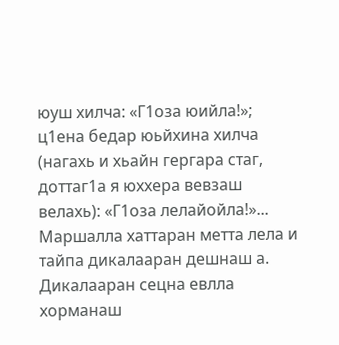юуш хилча: «Г1оза юийла!»; ц1ена бедар юьйхина хилча (нагахь и хьайн гергара стаг, доттаг1а я юххера вевзаш велахь): «Г1оза лелайойла!»... Маршалла хаттаран метта лела и тайпа дикалааран дешнаш а. Дикалааран сецна евлла хорманаш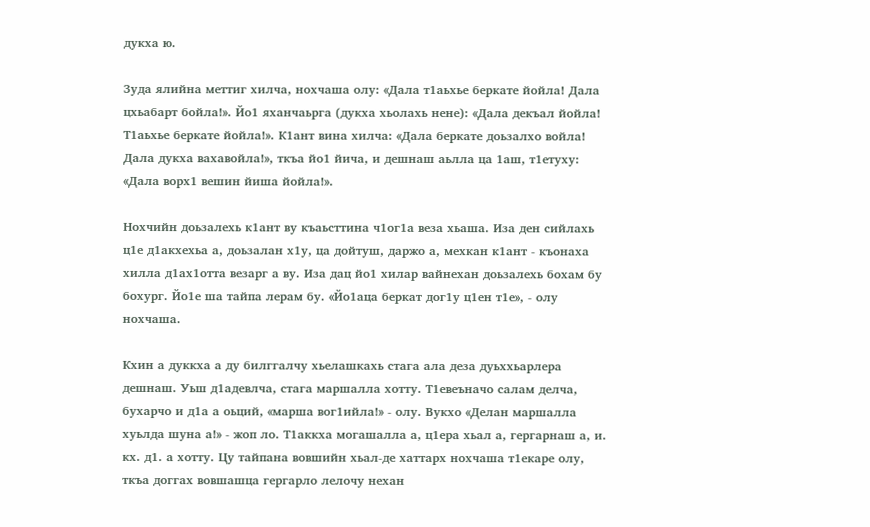дукха ю.

Зуда ялийна меттиг хилча, нохчаша олу: «Дала т1аьхье беркате йойла! Дала цхьабарт бойла!». Йо1 яханчаьрга (дукха хьолахь нене): «Дала декъал йойла! Т1аьхье беркате йойла!». К1ант вина хилча: «Дала беркате доьзалхо войла! Дала дукха вахавойла!», ткъа йо1 йича, и дешнаш аьлла ца 1аш, т1етуху: «Дала ворх1 вешин йиша йойла!».

Нохчийн доьзалехь к1ант ву къаьсттина ч1ог1а веза хьаша. Иза ден сийлахь ц1е д1акхехьа а, доьзалан х1у, ца дойтуш, даржо а, мехкан к1ант - къонаха хилла д1ах1отта везарг а ву. Иза дац йо1 хилар вайнехан доьзалехь бохам бу бохург. Йо1е ша тайпа лерам бу. «Йо1аца беркат дог1у ц1ен т1е», - олу нохчаша.

Кхин а дуккха а ду билггалчу хьелашкахь стага ала деза дуьххьарлера дешнаш. Уьш д1адевлча, стага маршалла хотту. Т1евеъначо салам делча, бухарчо и д1а а оьций, «марша вог1ийла!» - олу. Вукхо «Делан маршалла хуьлда шуна а!» - жоп ло. Т1аккха могашалла а, ц1ера хьал а, гергарнаш а, и. кх. д1. а хотту. Цу тайпана вовшийн хьал-де хаттарх нохчаша т1екаре олу, ткъа доггах вовшашца гергарло лелочу нехан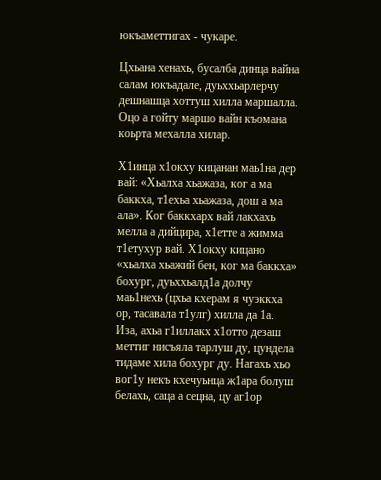юкъаметтигах - чукаре.

Цхьана хенахь, бусалба динца вайна салам юкъадале, дуьххьарлерчу дешнашца хоттуш хилла маршалла. Оцо а гойту маршо вайн къомана коьрта мехалла хилар.

Х1инца х1окху кицанан маь1на дер вай: «Хьалха хьажаза, ког а ма баккха, т1ехьа хьажаза, дош а ма ала». Ког баккхарх вай лакхахь мелла а дийцира, х1етте а жимма т1етухур вай. Х1окху кицано «хьалха хьажий бен, ког ма баккха» бохург, дуьххьалд1а долчу маь1нехь (цхьа кхерам я чуэккха ор, тасавала т1улг) хилла да 1а. Иза, ахьа г1иллакх х1отто дезаш меттиг нисъяла тарлуш ду, цундела тидаме хила бохург ду. Нагахь хьо вог1у некъ кхечуьнца ж1ара болуш белахь, саца а сецна, цу аг1ор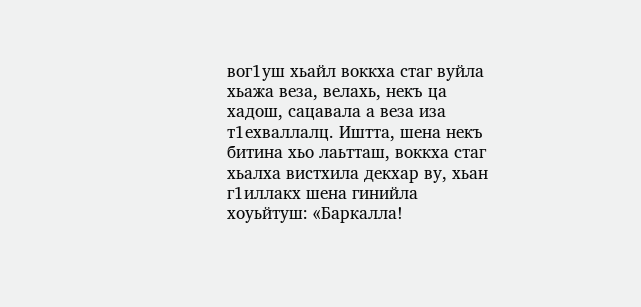вог1уш хьайл воккха стаг вуйла хьажа веза, велахь, некъ ца хадош, сацавала а веза иза т1ехваллалц. Иштта, шена некъ битина хьо лаьтташ, воккха стаг хьалха вистхила декхар ву, хьан г1иллакх шена гинийла хоуьйтуш: «Баркалла!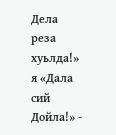Дела реза хуьлда!» я «Дала сий Дойла!» -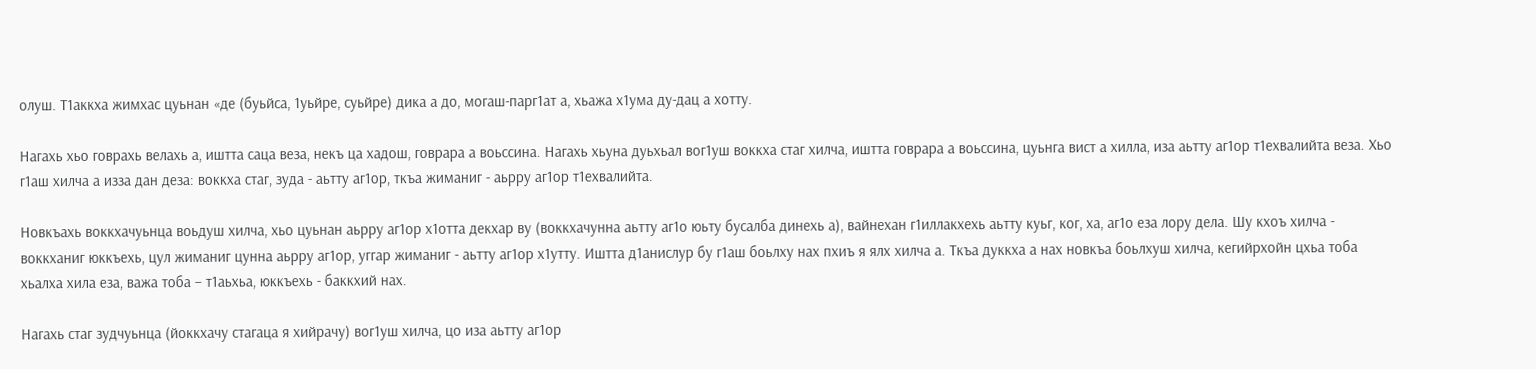олуш. Т1аккха жимхас цуьнан «де (буьйса, 1уьйре, суьйре) дика а до, могаш-парг1ат а, хьажа х1ума ду-дац а хотту.

Нагахь хьо говрахь велахь а, иштта саца веза, некъ ца хадош, говрара а воьссина. Нагахь хьуна дуьхьал вог1уш воккха стаг хилча, иштта говрара а воьссина, цуьнга вист а хилла, иза аьтту аг1ор т1ехвалийта веза. Хьо г1аш хилча а изза дан деза: воккха стаг, зуда - аьтту аг1ор, ткъа жиманиг - аьрру аг1ор т1ехвалийта.

Новкъахь воккхачуьнца воьдуш хилча, хьо цуьнан аьрру аг1ор х1отта декхар ву (воккхачунна аьтту аг1о юьту бусалба динехь а), вайнехан г1иллакхехь аьтту куьг, ког, ха, аг1о еза лору дела. Шу кхоъ хилча - воккханиг юккъехь, цул жиманиг цунна аьрру аг1ор, уггар жиманиг - аьтту аг1ор х1утту. Иштта д1анислур бу г1аш боьлху нах пхиъ я ялх хилча а. Ткъа дуккха а нах новкъа боьлхуш хилча, кегийрхойн цхьа тоба хьалха хила еза, важа тоба – т1аьхьа, юккъехь - баккхий нах.

Нагахь стаг зудчуьнца (йоккхачу стагаца я хийрачу) вог1уш хилча, цо иза аьтту аг1ор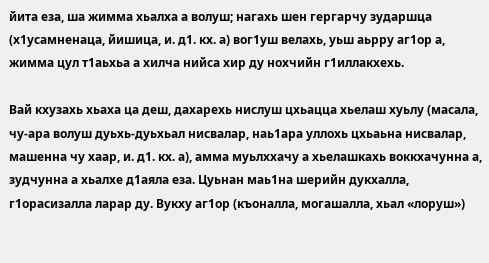йита еза, ша жимма хьалха а волуш; нагахь шен гергарчу зударшца (х1усамненаца, йишица, и. д1. кх. а) вог1уш велахь, уьш аьрру аг1ор а, жимма цул т1аьхьа а хилча нийса хир ду нохчийн г1иллакхехь.

Вай кхузахь хьаха ца деш, дахарехь нислуш цхьацца хьелаш хуьлу (масала, чу-ара волуш дуьхь-дуьхьал нисвалар, наь1ара уллохь цхьаьна нисвалар, машенна чу хаар, и. д1. кх. а), амма муьлххачу а хьелашкахь воккхачунна а, зудчунна а хьалхе д1аяла еза. Цуьнан маь1на шерийн дукхалла, г1орасизалла ларар ду. Вукху аг1ор (къоналла, могашалла, хьал «лоруш»)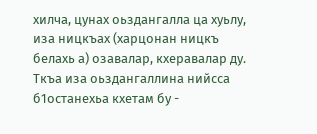хилча, цунах оьздангалла ца хуьлу, иза ницкъах (харцонан ницкъ белахь а) озавалар, кхеравалар ду. Ткъа иза оьздангаллина нийсса б1останехьа кхетам бу -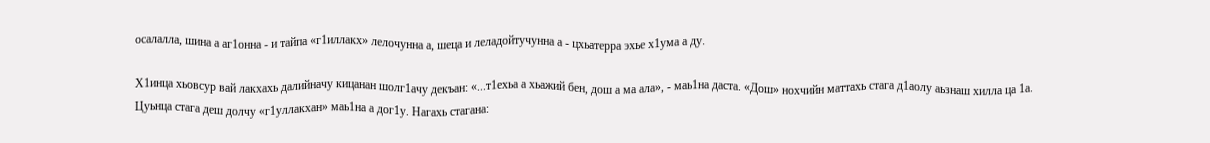осалалла, шина а аг1онна - и тайпа «г1иллакх» лелочунна а, шеца и леладойтучунна а - цхьатерра эхье х1ума а ду.

Х1инца хьовсур вай лакхахь далийначу кицанан шолг1ачу декъан: «...т1ехьа а хьажий бен, дош а ма ала», - маь1на даста. «Дош» нохчийн маттахь стага д1аолу аьзнаш хилла ца 1а. Цуьнца стага деш долчу «г1уллакхан» маь1на а дог1у. Нагахь стагана: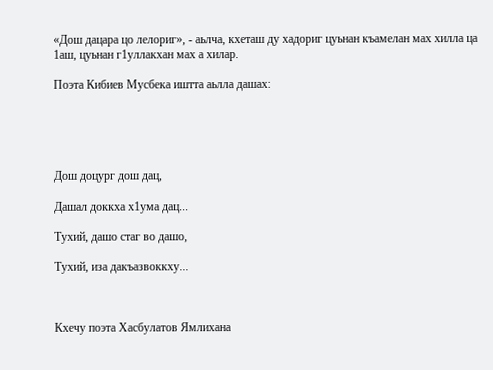«Дош дацара цо лелориг», - аьлча, кхеташ ду хадориг цуьнан къамелан мах хилла ца 1аш, цуьнан г1уллакхан мах а хилар.

Поэта Кибиев Мусбека иштта аьлла дашах:





Дош доцург дош дац,

Дашал доккха х1ума дац...

Тухий, дашо стаг во дашо,

Тухий, иза дакъазвоккху...



Кхечу поэта Хасбулатов Ямлихана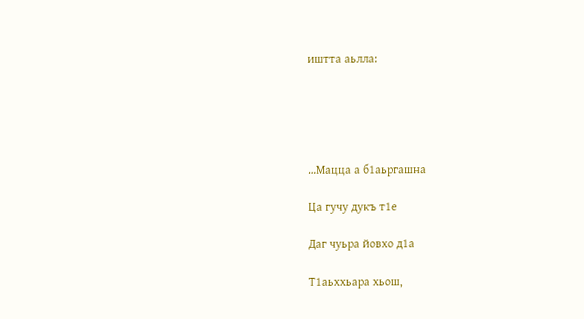иштта аьлла:





…Мацца а б1аьргашна

Ца гучу дукъ т1е

Даг чуьра йовхо д1а

Т1аьххьара хьош,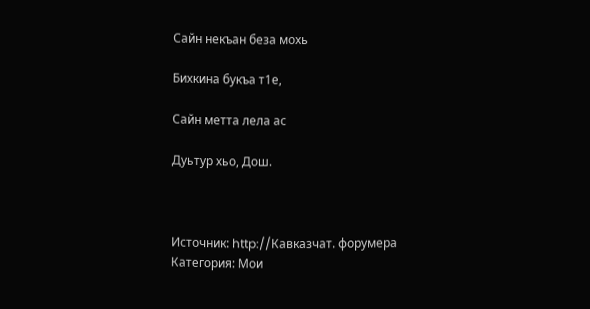Сайн некъан беза мохь

Бихкина букъа т1е,

Сайн метта лела ас

Дуьтур хьо, Дош.



Источник: http://Кавказчат. форумера
Категория: Мои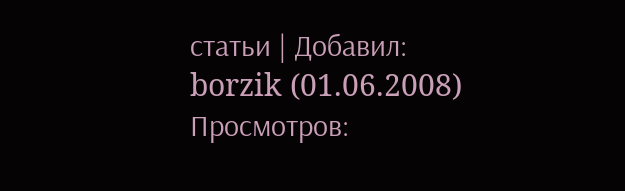статьи | Добавил: borzik (01.06.2008)
Просмотров: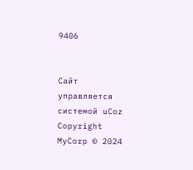9406


Сайт управляется системой uCoz
Copyright MyCorp © 2024